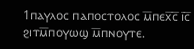1ⲡⲁⲩⲗⲟⲥ ⲡⲁⲡⲟⲥⲧⲟⲗⲟⲥ ⲙ̅ⲡⲉⲭ̅ⲥ̅ ⲓ̅ⲥ̅ ϩⲓⲧⲙ̅ⲡⲟⲩⲱϣ ⲙ̅ⲡⲛⲟⲩⲧⲉ.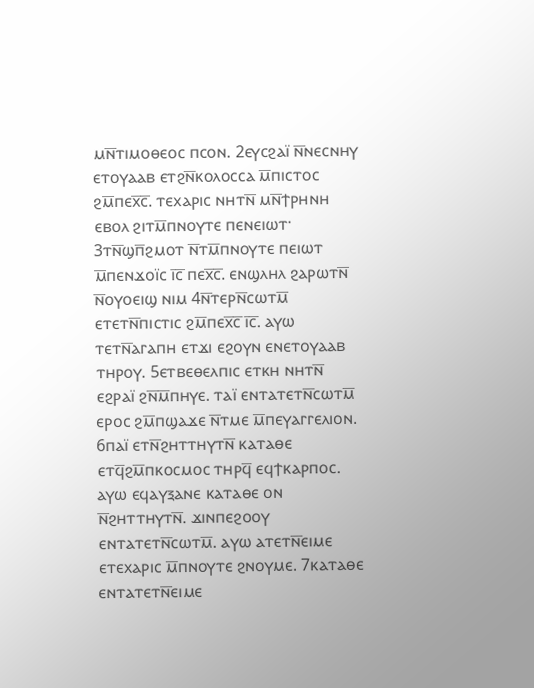ⲙⲛ̅ⲧⲓⲙⲟⲑⲉⲟⲥ ⲡⲥⲟⲛ. 2ⲉⲩⲥϩⲁⲓ̈ ⲛ̅ⲛⲉⲥⲛⲏⲩ ⲉⲧⲟⲩⲁⲁⲃ ⲉⲧϩⲛ̅ⲕⲟⲗⲟⲥⲥⲁ ⲙ̅ⲡⲓⲥⲧⲟⲥ ϩⲙ̅ⲡⲉⲭ̅ⲥ̅. ⲧⲉⲭⲁⲣⲓⲥ ⲛⲏⲧⲛ̅ ⲙⲛ̅ϯⲣⲏⲛⲏ ⲉⲃⲟⲗ ϩⲓⲧⲙ̅ⲡⲛⲟⲩⲧⲉ ⲡⲉⲛⲉⲓⲱⲧ· 3ⲧⲛ̅ϣⲡ̅ϩⲙⲟⲧ ⲛ̅ⲧⲙ̅ⲡⲛⲟⲩⲧⲉ ⲡⲉⲓⲱⲧ ⲙ̅ⲡⲉⲛϫⲟⲓ̈ⲥ ⲓ̅ⲥ̅ ⲡⲉⲭ̅ⲥ̅. ⲉⲛϣⲗⲏⲗ ϩⲁⲣⲱⲧⲛ̅ ⲛ̅ⲟⲩⲟⲉⲓϣ ⲛⲓⲙ 4ⲛ̅ⲧⲉⲣⲛ̅ⲥⲱⲧⲙ̅ ⲉⲧⲉⲧⲛ̅ⲡⲓⲥⲧⲓⲥ ϩⲙ̅ⲡⲉⲭ̅ⲥ̅ ⲓ̅ⲥ̅. ⲁⲩⲱ ⲧⲉⲧⲛ̅ⲁⲅⲁⲡⲏ ⲉⲧϫⲓ ⲉϩⲟⲩⲛ ⲉⲛⲉⲧⲟⲩⲁⲁⲃ ⲧⲏⲣⲟⲩ. 5ⲉⲧⲃⲉⲑⲉⲗⲡⲓⲥ ⲉⲧⲕⲏ ⲛⲏⲧⲛ̅ ⲉϩⲣⲁⲓ̈ ϩⲛ̅ⲙ̅ⲡⲏⲩⲉ. ⲧⲁⲓ̈ ⲉⲛⲧⲁⲧⲉⲧⲛ̅ⲥⲱⲧⲙ̅ ⲉⲣⲟⲥ ϩⲙ̅ⲡϣⲁϫⲉ ⲛ̅ⲧⲙⲉ ⲙ̅ⲡⲉⲩⲁⲅⲅⲉⲗⲓⲟⲛ. 6ⲡⲁⲓ̈ ⲉⲧⲛ̅ϩⲏⲧⲧⲏⲩⲧⲛ̅ ⲕⲁⲧⲁⲑⲉ ⲉⲧϥ̅ϩⲙ̅ⲡⲕⲟⲥⲙⲟⲥ ⲧⲏⲣϥ̅ ⲉϥϯⲕⲁⲣⲡⲟⲥ. ⲁⲩⲱ ⲉϥⲁⲩⲝⲁⲛⲉ ⲕⲁⲧⲁⲑⲉ ⲟⲛ ⲛ̅ϩⲏⲧⲧⲏⲩⲧⲛ̅. ϫⲓⲛⲡⲉϩⲟⲟⲩ ⲉⲛⲧⲁⲧⲉⲧⲛ̅ⲥⲱⲧⲙ̅. ⲁⲩⲱ ⲁⲧⲉⲧⲛ̅ⲉⲓⲙⲉ ⲉⲧⲉⲭⲁⲣⲓⲥ ⲙ̅ⲡⲛⲟⲩⲧⲉ ϩⲛⲟⲩⲙⲉ. 7ⲕⲁⲧⲁⲑⲉ ⲉⲛⲧⲁⲧⲉⲧⲛ̅ⲉⲓⲙⲉ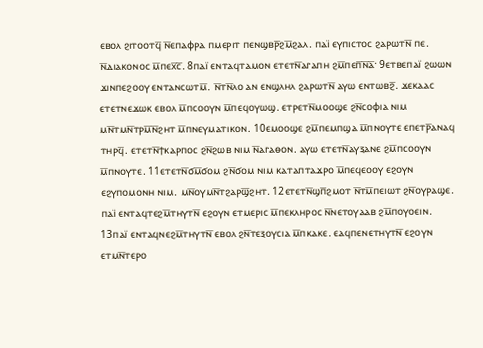ⲉⲃⲟⲗ ϩⲓⲧⲟⲟⲧϥ̅ ⲛ̅ⲉⲡⲁⲫⲣⲁ ⲡⲙⲉⲣⲓⲧ ⲡⲉⲛϣⲃⲣ̅ϩⲙ̅ϩⲁⲗ. ⲡⲁⲓ̈ ⲉⲩⲡⲓⲥⲧⲟⲥ ϩⲁⲣⲱⲧⲛ̅ ⲡⲉ. ⲛ̅ⲇⲓⲁⲕⲟⲛⲟⲥ ⲙ̅ⲡⲉⲭ̅ⲥ̅. 8ⲡⲁⲓ̈ ⲉⲛⲧⲁϥⲧⲁⲙⲟⲛ ⲉⲧⲉⲧⲛ̅ⲁⲅⲁⲡⲏ ϩⲙ̅ⲡⲉⲡ̅ⲛ̅ⲁ̅· 9ⲉⲧⲃⲉⲡⲁⲓ̈ ϩⲱⲱⲛ ϫⲓⲛⲡⲉϩⲟⲟⲩ ⲉⲛⲧⲁⲛⲥⲱⲧⲙ̅. ⲛ̅ⲧⲛ̅ⲗⲟ ⲁⲛ ⲉⲛϣⲗⲏⲗ ϩⲁⲣⲱⲧⲛ̅ ⲁⲩⲱ ⲉⲛⲧⲱⲃϩ̅. ϫⲉⲕⲁⲁⲥ ⲉⲧⲉⲧⲛⲉϫⲱⲕ ⲉⲃⲟⲗ ⲙ̅ⲡⲥⲟⲟⲩⲛ ⲙ̅ⲡⲉϥⲟⲩⲱϣ. ⲉⲧⲣⲉⲧⲛ̅ⲙⲟⲟϣⲉ ϩⲛ̅ⲥⲟⲫⲓⲁ ⲛⲓⲙ ⲙⲛ̅ⲧⲙⲛ̅ⲧⲣⲙ̅ⲛ̅ϩⲏⲧ ⲙ̅ⲡⲛⲉⲩⲙⲁⲧⲓⲕⲟⲛ. 10ⲉⲙⲟⲟϣⲉ ϩⲙ̅ⲡⲉⲙⲡϣⲁ ⲙ̅ⲡⲛⲟⲩⲧⲉ ⲉⲡⲉⲧⲣ̅ⲁⲛⲁϥ ⲧⲏⲣϥ̅. ⲉⲧⲉⲧⲛ̅ϯⲕⲁⲣⲡⲟⲥ ϩⲛ̅ϩⲱⲃ ⲛⲓⲙ ⲛ̅ⲁⲅⲁⲑⲟⲛ. ⲁⲩⲱ ⲉⲧⲉⲧⲛ̅ⲁⲩⲝⲁⲛⲉ ϩⲙ̅ⲡⲥⲟⲟⲩⲛ ⲙ̅ⲡⲛⲟⲩⲧⲉ. 11ⲉⲧⲉⲧⲛ̅ϭⲙ̅ϭⲟⲙ ϩⲛ̅ϭⲟⲙ ⲛⲓⲙ ⲕⲁⲧⲁⲡⲧⲁϫⲣⲟ ⲙ̅ⲡⲉϥⲉⲟⲟⲩ ⲉϩⲟⲩⲛ ⲉϩⲩⲡⲟⲙⲟⲛⲏ ⲛⲓⲙ. ⲙⲛ̅ⲟⲩⲙⲛ̅ⲧϩⲁⲣϣ̅ϩⲏⲧ. 12ⲉⲧⲉⲧⲛ̅ϣⲡ̅ϩⲙⲟⲧ ⲛ̅ⲧⲙ̅ⲡⲉⲓⲱⲧ ϩⲛ̅ⲟⲩⲣⲁϣⲉ. ⲡⲁⲓ̈ ⲉⲛⲧⲁϥⲧⲉϩⲙ̅ⲧⲏⲩⲧⲛ̅ ⲉϩⲟⲩⲛ ⲉⲧⲙⲉⲣⲓⲥ ⲙ̅ⲡⲉⲕⲗⲏⲣⲟⲥ ⲛ̅ⲛⲉⲧⲟⲩⲁⲁⲃ ϩⲙ̅ⲡⲟⲩⲟⲉⲓⲛ. 13ⲡⲁⲓ̈ ⲉⲛⲧⲁϥⲛⲉϩⲙ̅ⲧⲏⲩⲧⲛ̅ ⲉⲃⲟⲗ ϩⲛ̅ⲧⲉⲝⲟⲩⲥⲓⲁ ⲙ̅ⲡⲕⲁⲕⲉ. ⲉⲁϥⲡⲉⲛⲉⲧⲏⲩⲧⲛ̅ ⲉϩⲟⲩⲛ ⲉⲧⲙⲛ̅ⲧⲉⲣⲟ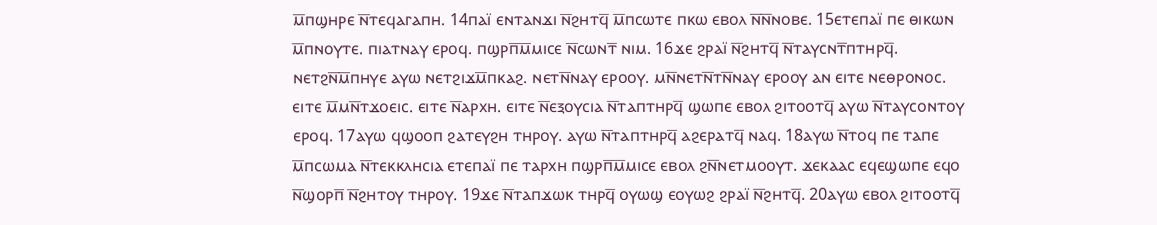ⲙ̅ⲡϣⲏⲣⲉ ⲛ̅ⲧⲉϥⲁⲅⲁⲡⲏ. 14ⲡⲁⲓ̈ ⲉⲛⲧⲁⲛϫⲓ ⲛ̅ϩⲏⲧϥ̅ ⲙ̅ⲡⲥⲱⲧⲉ ⲡⲕⲱ ⲉⲃⲟⲗ ⲛ̅ⲛ̅ⲛⲟⲃⲉ. 15ⲉⲧⲉⲡⲁⲓ̈ ⲡⲉ ⲑⲓⲕⲱⲛ ⲙ̅ⲡⲛⲟⲩⲧⲉ. ⲡⲓⲁⲧⲛⲁⲩ ⲉⲣⲟϥ. ⲡϣⲣⲡ̅ⲙ̅ⲙⲓⲥⲉ ⲛ̅ⲥⲱⲛⲧ̅ ⲛⲓⲙ. 16ϫⲉ ϩⲣⲁⲓ̈ ⲛ̅ϩⲏⲧϥ̅ ⲛ̅ⲧⲁⲩⲥⲛⲧ̅ⲡⲧⲏⲣϥ̅. ⲛⲉⲧϩⲛ̅ⲙ̅ⲡⲏⲩⲉ ⲁⲩⲱ ⲛⲉⲧϩⲓϫⲙ̅ⲡⲕⲁϩ. ⲛⲉⲧⲛ̅ⲛⲁⲩ ⲉⲣⲟⲟⲩ. ⲙⲛ̅ⲛⲉⲧⲛ̅ⲧⲛ̅ⲛⲁⲩ ⲉⲣⲟⲟⲩ ⲁⲛ ⲉⲓⲧⲉ ⲛⲉⲑⲣⲟⲛⲟⲥ. ⲉⲓⲧⲉ ⲙ̅ⲙⲛ̅ⲧϫⲟⲉⲓⲥ. ⲉⲓⲧⲉ ⲛ̅ⲁⲣⲭⲏ. ⲉⲓⲧⲉ ⲛ̅ⲉⲝⲟⲩⲥⲓⲁ ⲛ̅ⲧⲁⲡⲧⲏⲣϥ̅ ϣⲱⲡⲉ ⲉⲃⲟⲗ ϩⲓⲧⲟⲟⲧϥ̅ ⲁⲩⲱ ⲛ̅ⲧⲁⲩⲥⲟⲛⲧⲟⲩ ⲉⲣⲟϥ. 17ⲁⲩⲱ ϥϣⲟⲟⲡ ϩⲁⲧⲉⲩϩⲏ ⲧⲏⲣⲟⲩ. ⲁⲩⲱ ⲛ̅ⲧⲁⲡⲧⲏⲣϥ̅ ⲁϩⲉⲣⲁⲧϥ̅ ⲛⲁϥ. 18ⲁⲩⲱ ⲛ̅ⲧⲟϥ ⲡⲉ ⲧⲁⲡⲉ ⲙ̅ⲡⲥⲱⲙⲁ ⲛ̅ⲧⲉⲕⲕⲗⲏⲥⲓⲁ ⲉⲧⲉⲡⲁⲓ̈ ⲡⲉ ⲧⲁⲣⲭⲏ ⲡϣⲣⲡ̅ⲙ̅ⲙⲓⲥⲉ ⲉⲃⲟⲗ ϩⲛ̅ⲛⲉⲧⲙⲟⲟⲩⲧ. ϫⲉⲕⲁⲁⲥ ⲉϥⲉϣⲱⲡⲉ ⲉϥⲟ ⲛ̅ϣⲟⲣⲡ̅ ⲛ̅ϩⲏⲧⲟⲩ ⲧⲏⲣⲟⲩ. 19ϫⲉ ⲛ̅ⲧⲁⲡϫⲱⲕ ⲧⲏⲣϥ̅ ⲟⲩⲱϣ ⲉⲟⲩⲱϩ ϩⲣⲁⲓ̈ ⲛ̅ϩⲏⲧϥ̅. 20ⲁⲩⲱ ⲉⲃⲟⲗ ϩⲓⲧⲟⲟⲧϥ̅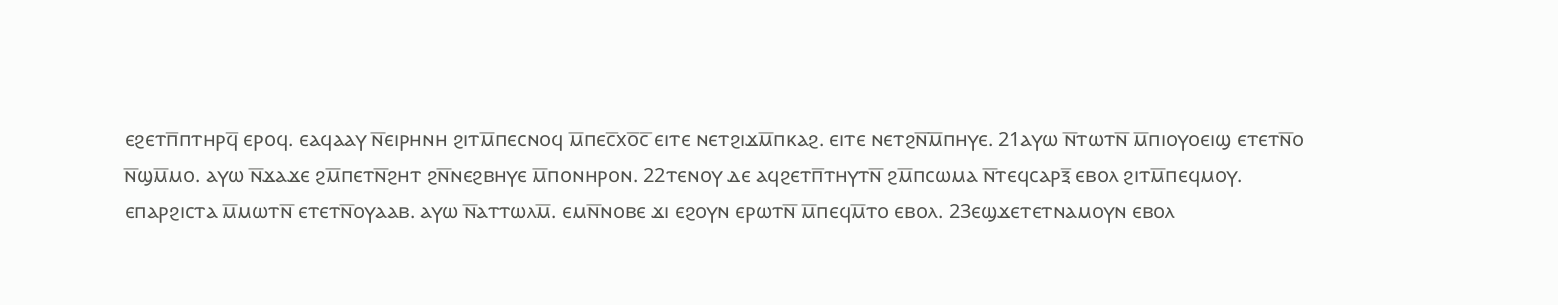ⲉϩⲉⲧⲡ̅ⲡⲧⲏⲣϥ̅ ⲉⲣⲟϥ. ⲉⲁϥⲁⲁⲩ ⲛ̅ⲉⲓⲣⲏⲛⲏ ϩⲓⲧⲙ̅ⲡⲉⲥⲛⲟϥ ⲙ̅ⲡⲉⲥ̅xⲟ̅ⲥ̅ ⲉⲓⲧⲉ ⲛⲉⲧϩⲓϫⲙ̅ⲡⲕⲁϩ. ⲉⲓⲧⲉ ⲛⲉⲧϩⲛ̅ⲙ̅ⲡⲏⲩⲉ. 21ⲁⲩⲱ ⲛ̅ⲧⲱⲧⲛ̅ ⲙ̅ⲡⲓⲟⲩⲟⲉⲓϣ ⲉⲧⲉⲧⲛ̅ⲟ ⲛ̅ϣⲙ̅ⲙⲟ. ⲁⲩⲱ ⲛ̅ϫⲁϫⲉ ϩⲙ̅ⲡⲉⲧⲛ̅ϩⲏⲧ ϩⲛ̅ⲛⲉϩⲃⲏⲩⲉ ⲙ̅ⲡⲟⲛⲏⲣⲟⲛ. 22ⲧⲉⲛⲟⲩ ⲇⲉ ⲁϥϩⲉⲧⲡ̅ⲧⲏⲩⲧⲛ̅ ϩⲙ̅ⲡⲥⲱⲙⲁ ⲛ̅ⲧⲉϥⲥⲁⲣⲝ̅ ⲉⲃⲟⲗ ϩⲓⲧⲙ̅ⲡⲉϥⲙⲟⲩ. ⲉⲡⲁⲣϩⲓⲥⲧⲁ ⲙ̅ⲙⲱⲧⲛ̅ ⲉⲧⲉⲧⲛ̅ⲟⲩⲁⲁⲃ. ⲁⲩⲱ ⲛ̅ⲁⲧⲧⲱⲗⲙ̅. ⲉⲙⲛ̅ⲛⲟⲃⲉ ϫⲓ ⲉϩⲟⲩⲛ ⲉⲣⲱⲧⲛ̅ ⲙ̅ⲡⲉϥⲙ̅ⲧⲟ ⲉⲃⲟⲗ. 23ⲉϣϫⲉⲧⲉⲧⲛⲁⲙⲟⲩⲛ ⲉⲃⲟⲗ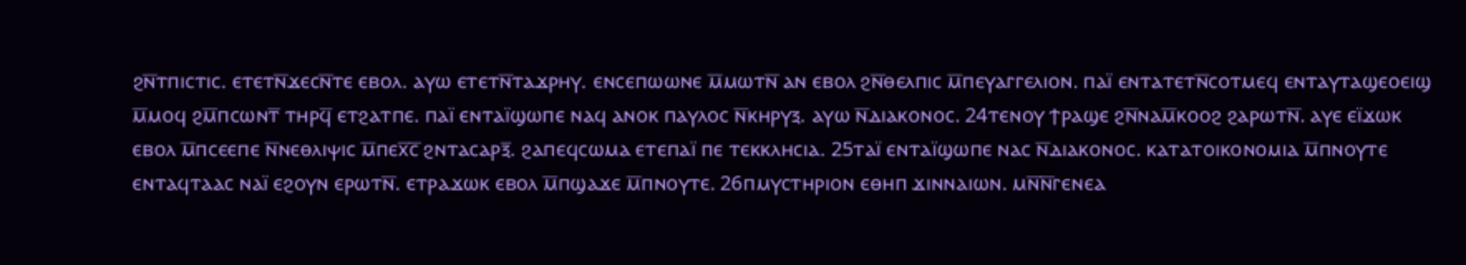ϩⲛ̅ⲧⲡⲓⲥⲧⲓⲥ. ⲉⲧⲉⲧⲛ̅ϫⲉⲥⲛ̅ⲧⲉ ⲉⲃⲟⲗ. ⲁⲩⲱ ⲉⲧⲉⲧⲛ̅ⲧⲁϫⲣⲏⲩ. ⲉⲛⲥⲉⲡⲱⲱⲛⲉ ⲙ̅ⲙⲱⲧⲛ̅ ⲁⲛ ⲉⲃⲟⲗ ϩⲛ̅ⲑⲉⲗⲡⲓⲥ ⲙ̅ⲡⲉⲩⲁⲅⲅⲉⲗⲓⲟⲛ. ⲡⲁⲓ̈ ⲉⲛⲧⲁⲧⲉⲧⲛ̅ⲥⲟⲧⲙⲉϥ ⲉⲛⲧⲁⲩⲧⲁϣⲉⲟⲉⲓϣ ⲙ̅ⲙⲟϥ ϩⲙ̅ⲡⲥⲱⲛⲧ̅ ⲧⲏⲣϥ̅ ⲉⲧϩⲁⲧⲡⲉ. ⲡⲁⲓ̈ ⲉⲛⲧⲁⲓ̈ϣⲱⲡⲉ ⲛⲁϥ ⲁⲛⲟⲕ ⲡⲁⲩⲗⲟⲥ ⲛ̅ⲕⲏⲣⲩⲝ. ⲁⲩⲱ ⲛ̅ⲇⲓⲁⲕⲟⲛⲟⲥ. 24ⲧⲉⲛⲟⲩ ϯⲣⲁϣⲉ ϩⲛ̅ⲛⲁⲙ̅ⲕⲟⲟϩ ϩⲁⲣⲱⲧⲛ̅. ⲁⲩⲉ ⲉⲓ̈ϫⲱⲕ ⲉⲃⲟⲗ ⲙ̅ⲡⲥⲉⲉⲡⲉ ⲛ̅ⲛⲉⲑⲗⲓⲯⲓⲥ ⲙ̅ⲡⲉⲭ̅ⲥ̅ ϩⲛⲧⲁⲥⲁⲣⲝ̅. ϩⲁⲡⲉϥⲥⲱⲙⲁ ⲉⲧⲉⲡⲁⲓ̈ ⲡⲉ ⲧⲉⲕⲕⲗⲏⲥⲓⲁ. 25ⲧⲁⲓ̈ ⲉⲛⲧⲁⲓ̈ϣⲱⲡⲉ ⲛⲁⲥ ⲛ̅ⲇⲓⲁⲕⲟⲛⲟⲥ. ⲕⲁⲧⲁⲧⲟⲓⲕⲟⲛⲟⲙⲓⲁ ⲙ̅ⲡⲛⲟⲩⲧⲉ ⲉⲛⲧⲁϥⲧⲁⲁⲥ ⲛⲁⲓ̈ ⲉϩⲟⲩⲛ ⲉⲣⲱⲧⲛ̅. ⲉⲧⲣⲁϫⲱⲕ ⲉⲃⲟⲗ ⲙ̅ⲡϣⲁϫⲉ ⲙ̅ⲡⲛⲟⲩⲧⲉ. 26ⲡⲙⲩⲥⲧⲏⲣⲓⲟⲛ ⲉⲑⲏⲡ ϫⲓⲛⲛⲁⲓⲱⲛ. ⲙⲛ̅ⲛ̅ⲅⲉⲛⲉⲁ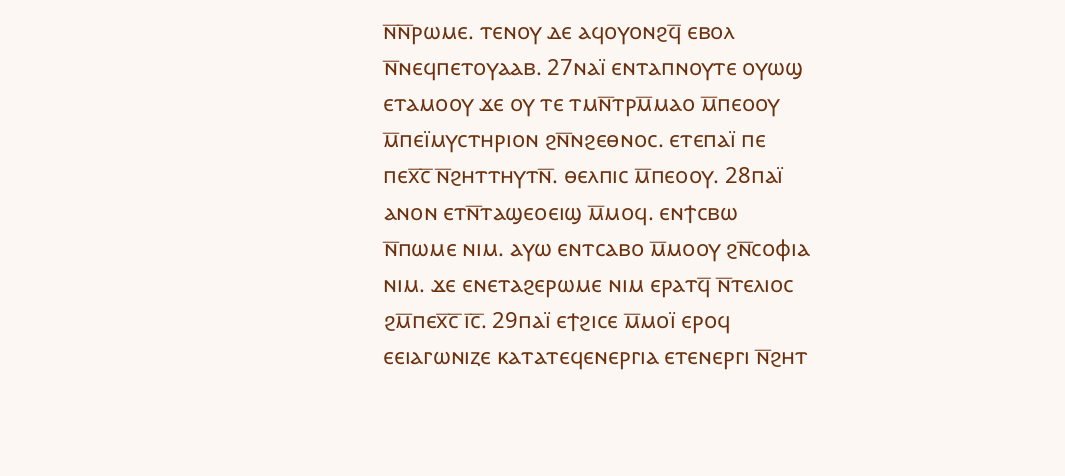ⲛ̅ⲛ̅ⲣⲱⲙⲉ. ⲧⲉⲛⲟⲩ ⲇⲉ ⲁϥⲟⲩⲟⲛϩϥ̅ ⲉⲃⲟⲗ ⲛ̅ⲛⲉϥⲡⲉⲧⲟⲩⲁⲁⲃ. 27ⲛⲁⲓ̈ ⲉⲛⲧⲁⲡⲛⲟⲩⲧⲉ ⲟⲩⲱϣ ⲉⲧⲁⲙⲟⲟⲩ ϫⲉ ⲟⲩ ⲧⲉ ⲧⲙⲛ̅ⲧⲣⲙ̅ⲙⲁⲟ ⲙ̅ⲡⲉⲟⲟⲩ ⲙ̅ⲡⲉⲓ̈ⲙⲩⲥⲧⲏⲣⲓⲟⲛ ϩⲛ̅ⲛϩⲉⲑⲛⲟⲥ. ⲉⲧⲉⲡⲁⲓ̈ ⲡⲉ ⲡⲉⲭ̅ⲥ̅ ⲛ̅ϩⲏⲧⲧⲏⲩⲧⲛ̅. ⲑⲉⲗⲡⲓⲥ ⲙ̅ⲡⲉⲟⲟⲩ. 28ⲡⲁⲓ̈ ⲁⲛⲟⲛ ⲉⲧⲛ̅ⲧⲁϣⲉⲟⲉⲓϣ ⲙ̅ⲙⲟϥ. ⲉⲛϯⲥⲃⲱ ⲛ̅ⲡⲱⲙⲉ ⲛⲓⲙ. ⲁⲩⲱ ⲉⲛⲧⲥⲁⲃⲟ ⲙ̅ⲙⲟⲟⲩ ϩⲛ̅ⲥⲟⲫⲓⲁ ⲛⲓⲙ. ϫⲉ ⲉⲛⲉⲧⲁϩⲉⲣⲱⲙⲉ ⲛⲓⲙ ⲉⲣⲁⲧϥ̅ ⲛ̅ⲧⲉⲗⲓⲟⲥ ϩⲙ̅ⲡⲉⲭ̅ⲥ̅ ⲓ̅ⲥ̅. 29ⲡⲁⲓ̈ ⲉϯϩⲓⲥⲉ ⲙ̅ⲙⲟⲓ̈ ⲉⲣⲟϥ ⲉⲉⲓⲁⲅⲱⲛⲓⲍⲉ ⲕⲁⲧⲁⲧⲉϥⲉⲛⲉⲣⲅⲓⲁ ⲉⲧⲉⲛⲉⲣⲅⲓ ⲛ̅ϩⲏⲧ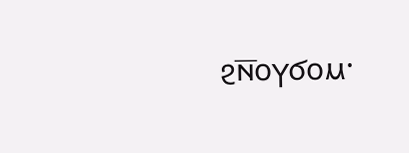ϩⲛ̅ⲟⲩϭⲟⲙ·